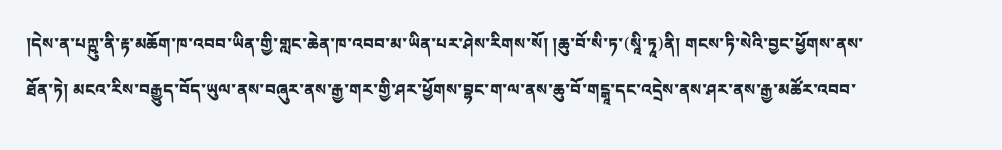།དེས་ན་པཀྵུ་ནི་རྟ་མཆོག་ཁ་འབབ་ཡིན་གྱི་གླང་ཆེན་ཁ་འབབ་མ་ཡིན་པར་ཤེས་རིགས་སོ། །ཆུ་བོ་སི་ཏ་(སཱི་ཏཱ)ནི། གངས་ཏི་སེའི་བྱང་ཕྱོགས་ནས་ཐོན་ཏེ། མངའ་རིས་བརྒྱུད་བོད་ཡུལ་ནས་བཞུར་ནས་རྒྱ་གར་གྱི་ཤར་ཕྱོགས་བྷང་ག་ལ་ནས་ཆུ་བོ་གངྒཱ་དང་འདྲེས་ནས་ཤར་ནས་རྒྱ་མཚོར་འབབ་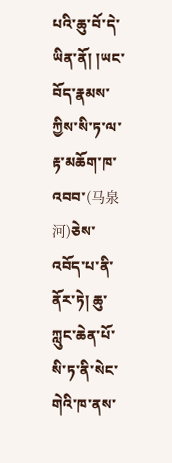པའི་ཆུ་བོ་དེ་ཡིན་ནོ། །ཡང་བོད་རྣམས་ཀྱིས་སི་ཏ་ལ་རྟ་མཆོག་ཁ་འབབ་(马泉河)ཅེས་འབོད་པ་ནི་ནོར་ཏེ། ཆུ་ཀླུང་ཆེན་པོ་སི་ཏ་ནི་སེང་གེའི་ཁ་ནས་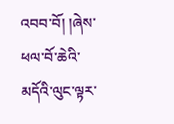འབབ་བོ། །ཞེས་ཕལ་བོ་ཆེའི་མདོའི་ལུང་ལྟར་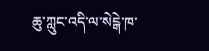ཆུ་ཀླུང་འདི་ལ་སེངྒེ་ཁ་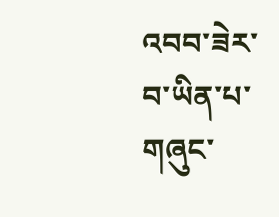འབབ་ཟེར་བ་ཡིན་པ་གཞུང་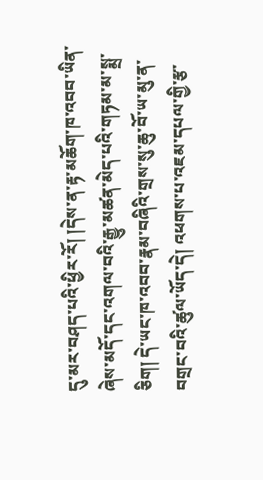དུ་མར་བཤད་པའི་ཕྱིར་རོ། །དེས་ན་རྟ་མཆོག་ཁ་འབབ་ཡིན་ཞེས་མདོ་དང་འགལ་བའི་རྒྱུ་མཚན་མེད་པའི་གཏམ་མ་སྨྲ་ཅིག། དེ་ཡང་ཁ་འབབ་རྣམ་བཞིའི་གྲས་སུ་ཆུ་བོ་ཡ་མུ་ན་བགྲང་བའི་ཚུལ་ཡོད་དེ། འཕགས་པ་འཇམ་དཔལ་གྱི་རྩ་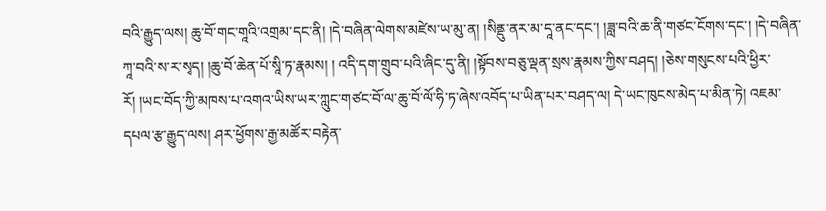བའི་རྒྱུད་ལས། ཆུ་བོ་གང་གཱའི་འགྲམ་དང་ནི། །དེ་བཞིན་ལེགས་མཛེས་ཡ་མུ་ན། །སིནྡུ་ནར་མ་དཱ་ནང་དང་། །ཟླ་བའི་ཆ་ནི་གཙང་ངོགས་དང་། །དེ་བཞིན་ཀཱ་བའི་ས་ར་སྭད། །ཆུ་བོ་ཆེན་པོ་སཱི་ཏ་རྣམས། ། འདི་དག་གྲུབ་པའི་ཞིང་དུ་ནི། །སྟོབས་བཅུ་ལྡན་སྲས་རྣམས་ཀྱིས་བཤད། །ཅེས་གསུངས་པའི་ཕྱིར་རོ། །ཡང་བོད་ཀྱི་མཁས་པ་འགའ་ཡིས་ཡར་ཀླུང་གཙང་བོ་ལ་ཆུ་བོ་ལོ་ཧི་ཏ་ཞེས་འབོད་པ་ཡིན་པར་བཤད་ལ། དེ་ཡང་ཁུངས་མེད་པ་མིན་ཏེ། འཇམ་དཔལ་རྩ་རྒྱུད་ལས། ཤར་ཕྱོགས་རྒྱ་མཚོར་བརྟེན་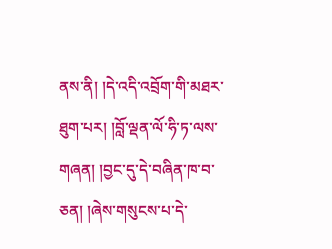ནས་ནི། །དེ་འདི་འབྲོག་གི་མཐར་ཐུག་པར། །བློ་ལྡན་ལོ་ཧི་ཏ་ལས་གཞན། །བྱང་དུ་དེ་བཞིན་ཁ་བ་ཅན། །ཞེས་གསུངས་པ་དེ་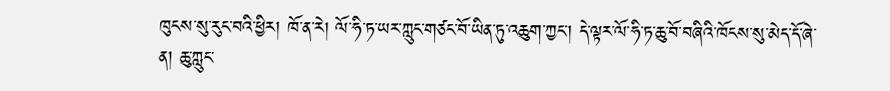ཁུངས་སུ་རུང་བའི་ཕྱིར། ཁོ་ན་རེ། ལོ་ཧི་ཏ་ཡར་ཀླུང་གཙང་བོ་ཡིན་ཏུ་འཆུག་ཀྱང་། དེ་ལྟར་ལོ་ཧི་ཏ་ཆུ་བོ་བཞིའི་ཁོངས་སུ་མེད་དོ་ཞེ་ན། ཆུ་ཀླུང་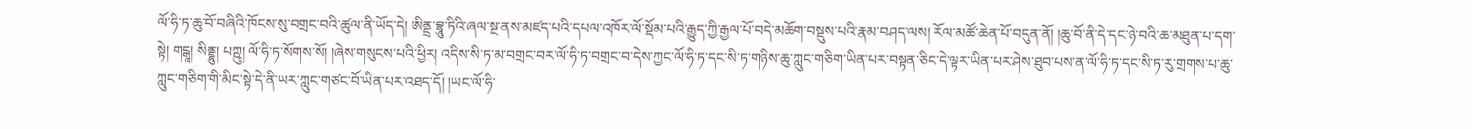ལོ་ཧི་ཏ་ཆུ་བོ་བཞིའི་ཁོངས་སུ་བགྲང་བའི་ཚུལ་ནི་ཡོད་དེ། ཨིནྡྲ་བྷཱུ་ཏིའི་ཞལ་སྔ་ནས་མཛད་པའི་དཔལ་འཁོར་ལོ་སྡོམ་པའི་རྒྱུད་ཀྱི་རྒྱལ་པོ་བདེ་མཆོག་བསྡུས་པའི་རྣམ་བཤད་ལས། རོལ་མཚོ་ཆེན་པོ་བདུན་ནོ། །ཆུ་བོ་ནི་དེ་དང་ཉེ་བའི་ཆ་མཐུན་པ་དག་སྟེ། གངྒཱ། སིནྡྷུ། པཀྵུ། ལོ་ཧི་ཏ་སོགས་སོ། །ཞེས་གསུངས་པའི་ཕྱིར། འདིས་སི་ཏ་མ་བགྲང་བར་ལོ་ཧི་ཏ་བགྲང་བ་དེས་ཀྱང་ལོ་ཧི་ཏ་དང་སི་ཏ་གཉིས་ཆུ་ཀླུང་གཅིག་ཡིན་པར་བསྟན་ཅིང་དེ་ལྟར་ཡིན་པར་ཤེས་ཐུབ་པས་ན་ལོ་ཧི་ཏ་དང་སི་ཏ་རུ་གྲགས་པ་ཆུ་ཀླུང་གཅིག་གི་མིང་སྟེ་དེ་ནི་ཡར་ཀླུང་གཙང་བོ་ཡིན་པར་འཐད་དོ། །ཡང་ལོ་ཧི་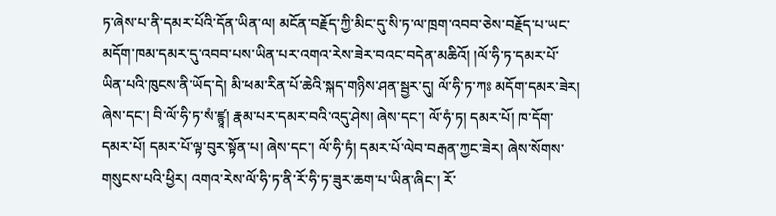ཏ་ཞེས་པ་ནི་དམར་པོའི་དོན་ཡིན་ལ། མངོན་བརྗོད་ཀྱི་མིང་དུ་སི་ཏ་ལ་ཁྲག་འབབ་ཅེས་བརྗོད་པ་ཡང་མདོག་ཁམ་དམར་དུ་འབབ་པས་ཡིན་པར་འགའ་རེས་ཟེར་བའང་བདེན་མཆིའོ། །ལོ་ཧི་ཏ་དམར་པོ་ཡིན་པའི་ཁུངས་ནི་ཡོད་དེ། མི་ཕམ་རིན་པོ་ཆེའི་སྐད་གཉིས་ཤན་སྦྱར་དུ། ལོ་ཧི་ཏ་ཀཿ མདོག་དམར་ཟེར། ཞེས་དང་། བི་ལོ་ཧི་ཏ་སཾ་ཛྙཱ། རྣམ་པར་དམར་བའི་འདུ་ཤེས། ཞེས་དང་། ལོ་ཧཾ་ཏ། དམར་པོ། ཁ་དོག་དམར་པོ། དམར་པོ་ལྟ་བུར་སྟོན་པ། ཞེས་དང་། ལོ་ཧི་ཏཾ། དམར་པོ་ལེབ་བརྒན་ཀྱང་ཟེར། ཞེས་སོགས་གསུངས་པའི་ཕྱིར། འགའ་རེས་ལོ་ཧི་ཏ་ནི་རོ་ཧི་ཏ་ཟུར་ཆག་པ་ཡིན་ཞིང་། རོ་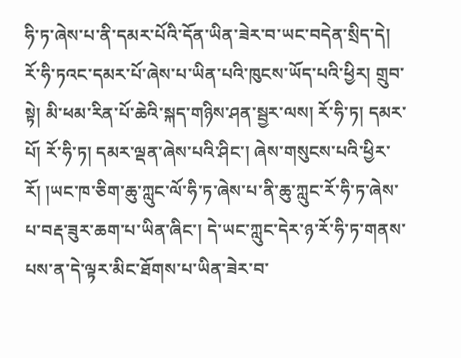ཧི་ཏ་ཞེས་པ་ནི་དམར་པོའི་དོན་ཡིན་ཟེར་བ་ཡང་བདེན་སྲིད་དེ། རོ་ཧི་ཏའང་དམར་པོ་ཞེས་པ་ཡིན་པའི་ཁུངས་ཡོད་པའི་ཕྱིར། གྲུབ་སྟེ། མི་ཕམ་རིན་པོ་ཆེའི་སྐད་གཉིས་ཤན་སྦྱར་ལས། རོ་ཧི་ཏ། དམར་པོ། རོ་ཧི་ཏ། དམར་ལྡན་ཞེས་པའི་ཤིང་། ཞེས་གསུངས་པའི་ཕྱིར་རོ། །ཡང་ཁ་ཅིག་ཆུ་ཀླུང་ལོ་ཧི་ཏ་ཞེས་པ་ནི་ཆུ་ཀླུང་རོ་ཧི་ཏ་ཞེས་པ་བརྡ་ཟུར་ཆག་པ་ཡིན་ཞིང་། དེ་ཡང་ཀླུང་དེར་ཉ་རོ་ཧི་ཏ་གནས་པས་ན་དེ་ལྟར་མིང་ཐོགས་པ་ཡིན་ཟེར་བ་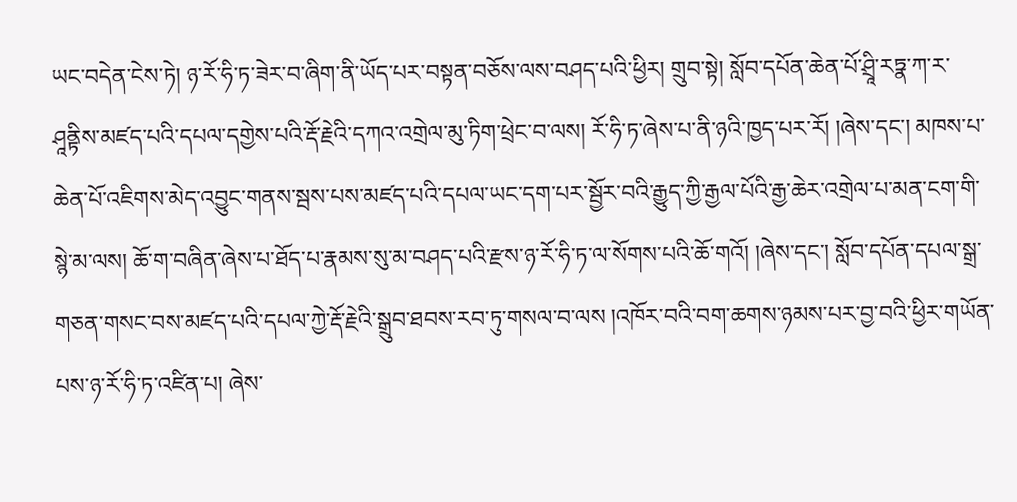ཡང་བདེན་ངེས་ཏེ། ཉ་རོ་ཧི་ཏ་ཟེར་བ་ཞིག་ནི་ཡོད་པར་བསྟན་བཅོས་ལས་བཤད་པའི་ཕྱིར། གྲུབ་སྟེ། སློབ་དཔོན་ཆེན་པོ་ཤྲཱི་རཏྣ་ཀ་ར་ཤཱནྟིས་མཛད་པའི་དཔལ་དགྱེས་པའི་རྡོ་རྗེའི་དཀའ་འགྲེལ་མུ་ཏིག་ཕྲེང་བ་ལས། རོ་ཧི་ཏ་ཞེས་པ་ནི་ཉའི་ཁྱད་པར་རོ། །ཞེས་དང་། མཁས་པ་ཆེན་པོ་འཇིགས་མེད་འབྱུང་གནས་སྦས་པས་མཛད་པའི་དཔལ་ཡང་དག་པར་སྦྱོར་བའི་རྒྱུད་ཀྱི་རྒྱལ་པོའི་རྒྱ་ཆེར་འགྲེལ་པ་མན་ངག་གི་སྙེ་མ་ལས། ཆོ་ག་བཞིན་ཞེས་པ་ཐོད་པ་རྣམས་སུ་མ་བཤད་པའི་རྫས་ཉ་རོ་ཧི་ཏ་ལ་སོགས་པའི་ཆོ་གའོ། །ཞེས་དང་། སློབ་དཔོན་དཔལ་སྒྲ་གཅན་གསང་བས་མཛད་པའི་དཔལ་ཀྱེ་རྡོ་རྗེའི་སྒྲུབ་ཐབས་རབ་ཏུ་གསལ་བ་ལས །འཁོར་བའི་བག་ཆགས་ཉམས་པར་བྱ་བའི་ཕྱིར་གཡོན་པས་ཉ་རོ་ཧི་ཏ་འཛིན་པ། ཞེས་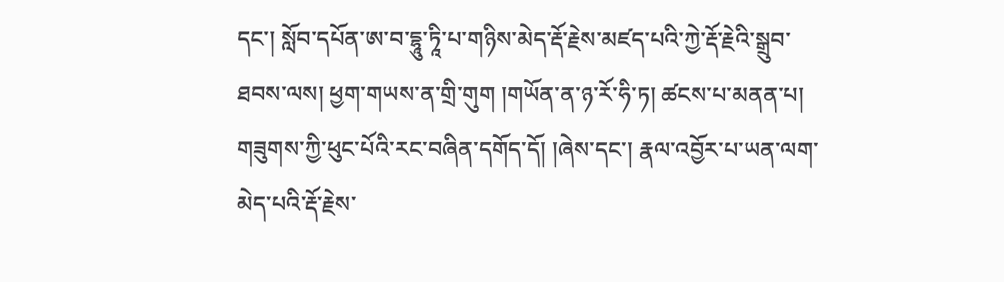དང་། སློབ་དཔོན་ཨ་བ་དྷཱུ་ཏཱི་པ་གཉིས་མེད་རྡོ་རྗེས་མཛད་པའི་ཀྱེ་རྡོ་རྗེའི་སྒྲུབ་ཐབས་ལས། ཕྱག་གཡས་ན་གྲི་གུག །གཡོན་ན་ཉ་རོ་ཧི་ཏ། ཚངས་པ་མནན་པ། གཟུགས་ཀྱི་ཕུང་པོའི་རང་བཞིན་དགོད་དོ། །ཞེས་དང་། རྣལ་འབྱོར་པ་ཡན་ལག་མེད་པའི་རྡོ་རྗེས་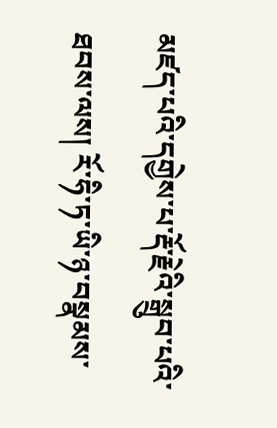མཛད་པའི་དགྱེས་པ་རྡོ་རྗེའི་སྒྲུབ་པའི་ཐབས་ལས། རོ་ཧི་ཏ་ཡི་ཉ་བསྣམས་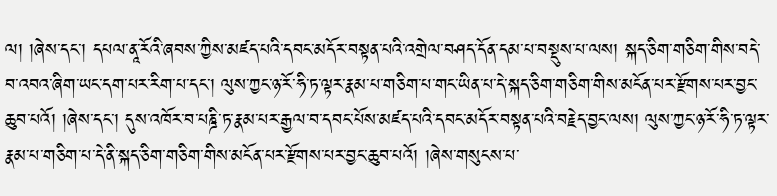ལ། །ཞེས་དང་། དཔལ་ནཱ་རོའི་ཞབས་ཀྱིས་མཛད་པའི་དབང་མདོར་བསྟན་པའི་འགྲེལ་བཤད་དོན་དམ་པ་བསྡུས་པ་ལས། སྐད་ཅིག་གཅིག་གིས་བདེ་བ་འབའ་ཞིག་ཡང་དག་པར་རིག་པ་དང་། ལུས་ཀྱང་ཉ་རོ་ཧི་ཏ་ལྟར་རྣམ་པ་གཅིག་པ་གང་ཡིན་པ་དེ་སྐད་ཅིག་གཅིག་གིས་མངོན་པར་རྫོགས་པར་བྱང་ཆུབ་པའོ། །ཞེས་དང་། དུས་འཁོར་བ་པཎྜི་ཏ་རྣམ་པར་རྒྱལ་བ་དབང་པོས་མཛད་པའི་དབང་མདོར་བསྟན་པའི་བརྗེད་བྱང་ལས། ལུས་ཀྱང་ཉ་རོ་ཧི་ཏ་ལྟར་རྣམ་པ་གཅིག་པ་དེ་ནི་སྐད་ཅིག་གཅིག་གིས་མངོན་པར་རྫོགས་པར་བྱང་ཆུབ་པའོ། །ཞེས་གསུངས་པ་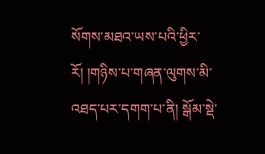སོགས་མཐའ་ཡས་པའི་ཕྱིར་རོ། །གཉིས་པ་གཞན་ལུགས་མི་འཐད་པར་དགག་པ་ནི། སྒོམ་སྡེ་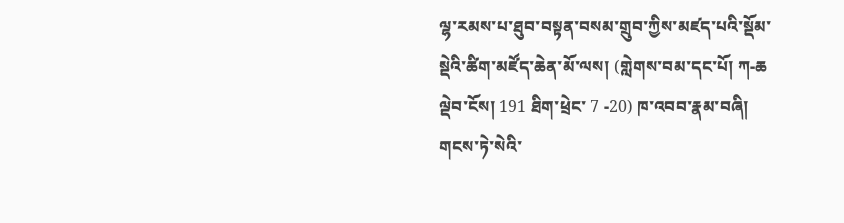ལྷ་རམས་པ་ཐུབ་བསྟན་བསམ་གྲུབ་ཀྱིས་མཛད་པའི་སྡོམ་སྡེའི་ཚིག་མཛོད་ཆེན་མོ་ལས། (གླེགས་བམ་དང་པོ། ཀ-ཆ ལྡེབ་ངོས། 191 ཐིག་ཕྲེང་ 7 -20) ཁ་འབབ་རྣམ་བཞི། གངས་ཏེ་སེའི་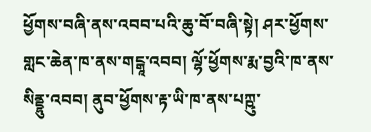ཕྱོགས་བཞི་ནས་འབབ་པའི་ཆུ་བོ་བཞི་སྟེ། ཤར་ཕྱོགས་གླང་ཆེན་ཁ་ནས་གངྒཱ་འབབ། ལྷོ་ཕྱོགས་རྨ་བྱའི་ཁ་ནས་སིནྡྷུ་འབབ། ནུབ་ཕྱོགས་རྟ་ཡི་ཁ་ནས་པཀྵུ་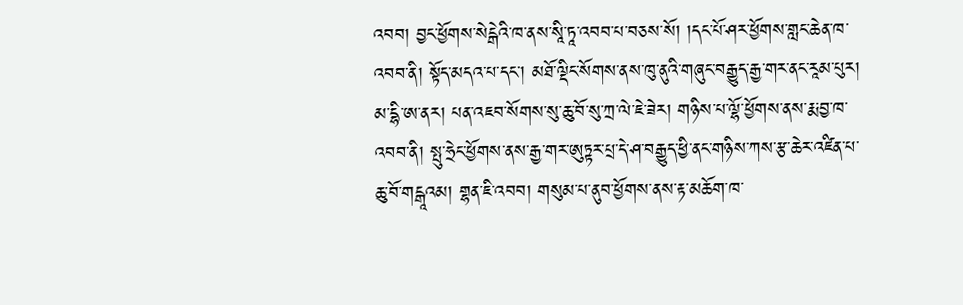འབབ། བྱང་ཕྱོགས་སེངྒེའི་ཁ་ནས་སཱི་ཏཱ་འབབ་པ་བཅས་སོ། །དང་པོ་ཤར་ཕྱོགས་གླང་ཆེན་ཁ་འབབ་ནི། སྟོད་མདའ་པ་དང་། མཐོ་ལྡིང་སོགས་ནས་ཁུ་ནུའི་གཞུང་བརྒྱུད་རྒྱ་གར་ནང་རཱམ་པུར། མ་དྷི་ཨ་ནར། པན་འཇབ་སོགས་སུ་ཆུ་བོ་སུ་ཀྲ་ལེ་ཇེ་ཟེར། གཉིས་པ་ལྷོ་ཕྱོགས་ནས་རྨ་བྱ་ཁ་འབབ་ནི། སྤུ་ཧྲེང་ཕྱོགས་ནས་རྒྱ་གར་ཨུཏྟར་པྲ་དེ་ཤ་བརྒྱུད་ཕྱི་ནང་གཉིས་ཀས་རྩ་ཆེར་འཛིན་པ་ཆུ་བོ་གངྒཱའམ། གྷན་ཇི་འབབ། གསུམ་པ་ནུབ་ཕྱོགས་ནས་རྟ་མཆོག་ཁ་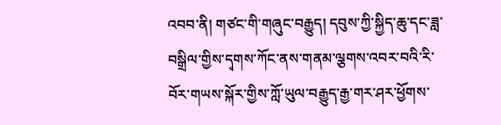འབབ་ནི། གཙང་གི་གཞུང་བརྒྱུད། དབུས་ཀྱི་སྐྱིད་ཆུ་དང་ཟླ་བསྒྲིལ་གྱིས་དྭགས་ཀོང་ནས་གནམ་ལྕགས་འབར་བའི་རི་བོར་གཡས་སྐོར་གྱིས་ཀློ་ཡུལ་བརྒྱུད་རྒྱ་གར་ཤར་ཕྱོགས་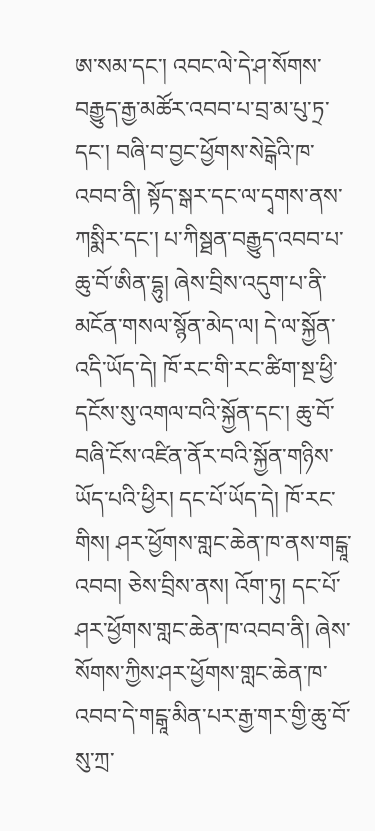ཨ་སམ་དང་། འབང་ལེ་དེ་ཤ་སོགས་བརྒྱུད་རྒྱ་མཚོར་འབབ་པ་བྲ་མ་པུ་ཏྲ་དང་། བཞི་བ་བྱང་ཕྱོགས་སེངྒེའི་ཁ་འབབ་ནི། སྟོད་སྒར་དང་ལ་དྭགས་ནས་ཀསྨིར་དང་། པ་ཀིསྠན་བརྒྱུད་འབབ་པ་ཆུ་བོ་ཨིན་དྷུ། ཞེས་བྲིས་འདུག་པ་ནི་མངོན་གསལ་སྙོན་མེད་ལ། དེ་ལ་སྐྱོན་འདི་ཡོད་དེ། ཁོ་རང་གི་རང་ཚིག་སྔ་ཕྱི་དངོས་སུ་འགལ་བའི་སྐྱོན་དང་། ཆུ་བོ་བཞི་ངོས་འཛིན་ནོར་བའི་སྐྱོན་གཉིས་ཡོད་པའི་ཕྱིར། དང་པོ་ཡོད་དེ། ཁོ་རང་གིས། ཤར་ཕྱོགས་གླང་ཆེན་ཁ་ནས་གངྒཱ་འབབ། ཅེས་བྲིས་ནས། འོག་ཏུ། དང་པོ་ཤར་ཕྱོགས་གླང་ཆེན་ཁ་འབབ་ནི། ཞེས་སོགས་ཀྱིས་ཤར་ཕྱོགས་གླང་ཆེན་ཁ་འབབ་དེ་གངྒཱ་མིན་པར་རྒྱ་གར་གྱི་ཆུ་བོ་སུ་ཀྲ་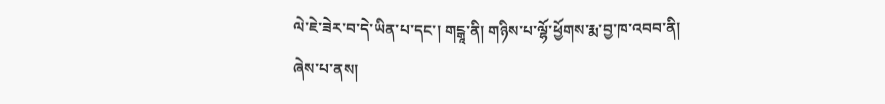ལེ་ཇེ་ཟེར་བ་དེ་ཡིན་པ་དང་། གངྒཱ་ནི། གཉིས་པ་ལྷོ་ཕྱོགས་རྨ་བྱ་ཁ་འབབ་ནི། ཞེས་པ་ནས།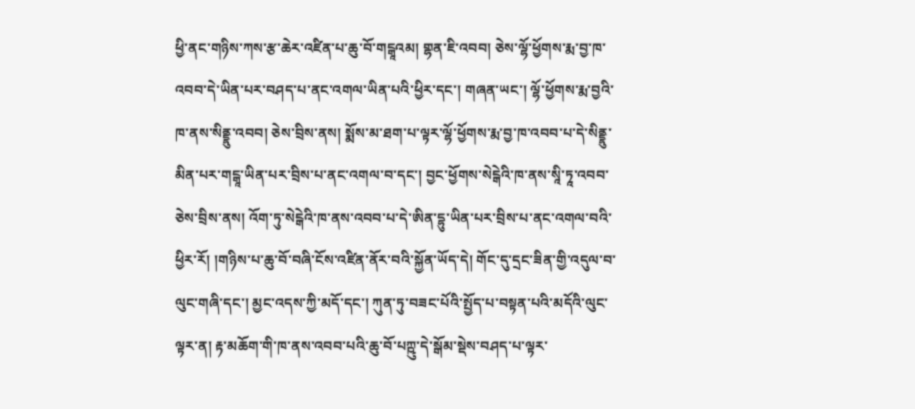ཕྱི་ནང་གཉིས་ཀས་རྩ་ཆེར་འཛིན་པ་ཆུ་བོ་གངྒཱའམ། གྷན་ཇི་འབབ། ཅེས་ལྷོ་ཕྱོགས་རྨ་བྱ་ཁ་འབབ་དེ་ཡིན་པར་བཤད་པ་ནང་འགལ་ཡིན་པའི་ཕྱིར་དང་། གཞན་ཡང་། ལྷོ་ཕྱོགས་རྨ་བྱའི་ཁ་ནས་སིནྡྷུ་འབབ། ཅེས་བྲིས་ནས། སྨོས་མ་ཐག་པ་ལྟར་ལྷོ་ཕྱོགས་རྨ་བྱ་ཁ་འབབ་པ་དེ་སིནྡྷུ་མིན་པར་གངྒཱ་ཡིན་པར་བྲིས་པ་ནང་འགལ་བ་དང་། བྱང་ཕྱོགས་སེངྒེའི་ཁ་ནས་སཱི་ཏཱ་འབབ་ཅེས་བྲིས་ནས། འོག་ཏུ་སེངྒེའི་ཁ་ནས་འབབ་པ་དེ་ཨིན་དྷུ་ཡིན་པར་བྲིས་པ་ནང་འགལ་བའི་ཕྱིར་རོ། །གཉིས་པ་ཆུ་བོ་བཞི་ངོས་འཛིན་ནོར་བའི་སྐྱོན་ཡོད་དེ། གོང་དུ་དྲང་ཟིན་གྱི་འདུལ་བ་ལུང་གཞི་དང་། མྱང་འདས་ཀྱི་མདོ་དང་། ཀུན་ཏུ་བཟང་པོའི་སྤྱོད་པ་བསྟན་པའི་མདོའི་ལུང་ལྟར་ན། རྟ་མཆོག་གི་ཁ་ནས་འབབ་པའི་ཆུ་བོ་པཀྵུ་དེ་སྒོམ་སྡེས་བཤད་པ་ལྟར་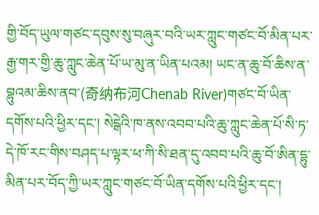གྱི་བོད་ཡུལ་གཙང་དབུས་སུ་བཞུར་བའི་ཡར་ཀླུང་གཙང་བོ་མིན་པར་རྒྱ་གར་གྱི་ཆུ་ཀླུང་ཆེན་པོ་ཡ་མུ་ན་ཡིན་པའམ། ཡང་ན་ཆུ་བོ་ཆིས་ན་བྷུའམ་ཆིས་ནབ་(奇纳布河Chenab River)གཙང་བོ་ཡིན་དགོས་པའི་ཕྱིར་དང་། སེངྒེའི་ཁ་ནས་འབབ་པའི་ཆུ་ཀླུང་ཆེན་པོ་སི་ཏ་དེ་ཁོ་རང་གིས་བཤད་པ་ལྟར་ཕ་ཀི་སི་ཐན་དུ་འབབ་པའི་ཆུ་བོ་ཨིན་དྷུ་མིན་པར་བོད་ཀྱི་ཡར་ཀླུང་གཙང་བོ་ཡིན་དགོས་པའི་ཕྱིར་དང་།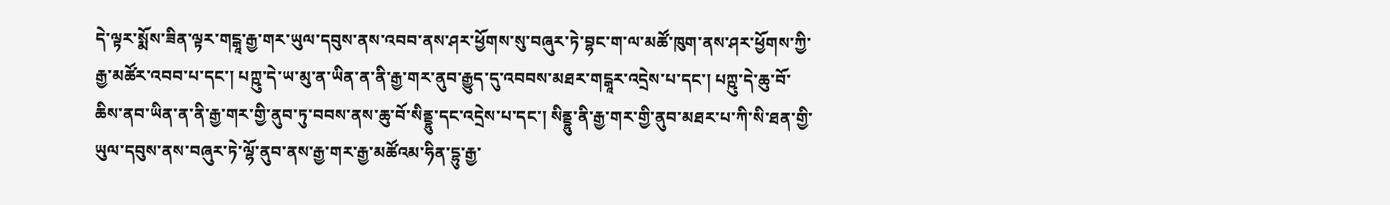དེ་ལྟར་སྨོས་ཟིན་ལྟར་གངྒཱ་རྒྱ་གར་ཡུལ་དབུས་ནས་འབབ་ནས་ཤར་ཕྱོགས་སུ་བཞུར་ཏེ་བྷང་ག་ལ་མཚོ་ཁུག་ནས་ཤར་ཕྱོགས་ཀྱི་རྒྱ་མཚོར་འབབ་པ་དང་། པཀྵུ་དེ་ཡ་མུ་ན་ཡིན་ན་ནི་རྒྱ་གར་ནུབ་རྒྱུད་དུ་འབབས་མཐར་གངྒཱར་འདྲེས་པ་དང་། པཀྵུ་དེ་ཆུ་བོ་ཆིས་ནབ་ཡིན་ན་ནི་རྒྱ་གར་གྱི་ནུབ་ཏུ་བབས་ནས་ཆུ་བོ་སིནྡྷུ་དང་འདྲེས་པ་དང་། སིནྡྷུ་ནི་རྒྱ་གར་གྱི་ནུབ་མཐར་པ་ཀི་སི་ཐན་གྱི་ཡུལ་དབུས་ནས་བཞུར་ཏེ་ལྷོ་ནུབ་ནས་རྒྱ་གར་རྒྱ་མཚོའམ་ཧིན་དྷུ་རྒྱ་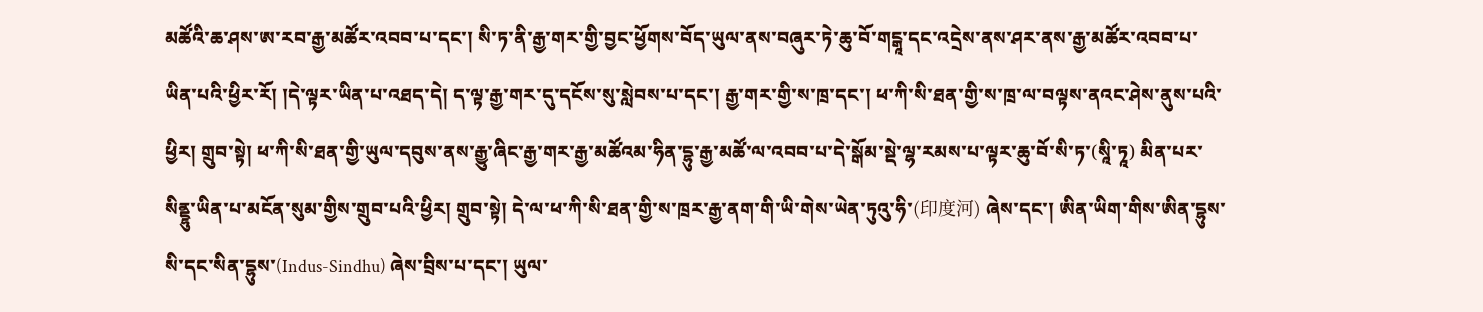མཚོའི་ཆ་ཤས་ཨ་རབ་རྒྱ་མཚོར་འབབ་པ་དང་། སི་ཏ་ནི་རྒྱ་གར་གྱི་བྱང་ཕྱོགས་བོད་ཡུལ་ནས་བཞུར་ཏེ་ཆུ་བོ་གངྒཱ་དང་འདྲེས་ནས་ཤར་ནས་རྒྱ་མཚོར་འབབ་པ་ཡིན་པའི་ཕྱིར་རོ། །དེ་ལྟར་ཡིན་པ་འཐད་དེ། ད་ལྟ་རྒྱ་གར་དུ་དངོས་སུ་སླེབས་པ་དང་། རྒྱ་གར་གྱི་ས་ཁྲ་དང་། ཕ་ཀི་སི་ཐན་གྱི་ས་ཁྲ་ལ་བལྟས་ནའང་ཤེས་ནུས་པའི་ཕྱིར། གྲུབ་སྟེ། ཕ་ཀི་སི་ཐན་གྱི་ཡུལ་དབུས་ནས་རྒྱུ་ཞིང་རྒྱ་གར་རྒྱ་མཚོའམ་ཧིན་དྷུ་རྒྱ་མཚོ་ལ་འབབ་པ་དེ་སྒོམ་སྡེ་ལྷ་རམས་པ་ལྟར་ཆུ་བོ་སི་ཏ་(སཱི་ཏཱ) མིན་པར་སིནྡྷུ་ཡིན་པ་མངོན་སུམ་གྱིས་གྲུབ་པའི་ཕྱིར། གྲུབ་སྟེ། དེ་ལ་ཕ་ཀི་སི་ཐན་གྱི་ས་ཁྲར་རྒྱ་ནག་གི་ཡི་གེས་ཡེན་ཏུའུ་ཧི་(印度河) ཞེས་དང་། ཨིན་ཡིག་གིས་ཨིན་དྷུས་སི་དང་སིན་དྷུས་(Indus-Sindhu) ཞེས་བྲིས་པ་དང་། ཡུལ་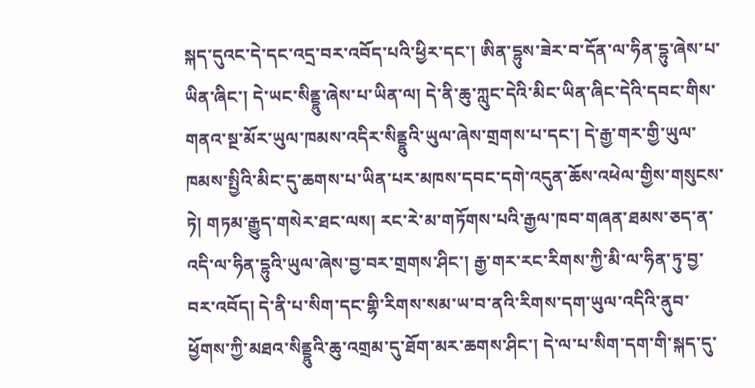སྐད་དུའང་དེ་དང་འདྲ་བར་འབོད་པའི་ཕྱིར་དང་། ཨིན་དྷུས་ཟེར་བ་དོན་ལ་ཧིན་དྷུ་ཞེས་པ་ཡིན་ཞིང་། དེ་ཡང་སིནྡྷུ་ཞེས་པ་ཡིན་ལ། དེ་ནི་ཆུ་ཀླུང་དེའི་མིང་ཡིན་ཞིང་དེའི་དབང་གིས་གནའ་སྔ་མོར་ཡུལ་ཁམས་འདིར་སིནྡྷུའི་ཡུལ་ཞེས་གྲགས་པ་དང་། དེ་རྒྱ་གར་གྱི་ཡུལ་ཁམས་སྤྱིའི་མིང་དུ་ཆགས་པ་ཡིན་པར་མཁས་དབང་དགེ་འདུན་ཆོས་འཕེལ་གྱིས་གསུངས་ཏེ། གཏམ་རྒྱུད་གསེར་ཐང་ལས། རང་རེ་མ་གཏོགས་པའི་རྒྱལ་ཁབ་གཞན་ཐམས་ཅད་ན་འདི་ལ་ཧིན་དྷུའི་ཡུལ་ཞེས་བྱ་བར་གྲགས་ཤིང་། རྒྱ་གར་རང་རིགས་ཀྱི་མི་ལ་ཧིན་ཏུ་བྱ་བར་འབོད། དེ་ནི་པ་སིག་དང་གྷི་རིགས་སམ་ཡ་བ་ནའི་རིགས་དག་ཡུལ་འདིའི་ནུབ་ཕྱོགས་ཀྱི་མཐའ་སིནྡྷུའི་ཆུ་འགྲམ་དུ་ཐོག་མར་ཆགས་ཤིང་། དེ་ལ་པ་སིག་དག་གི་སྐད་དུ་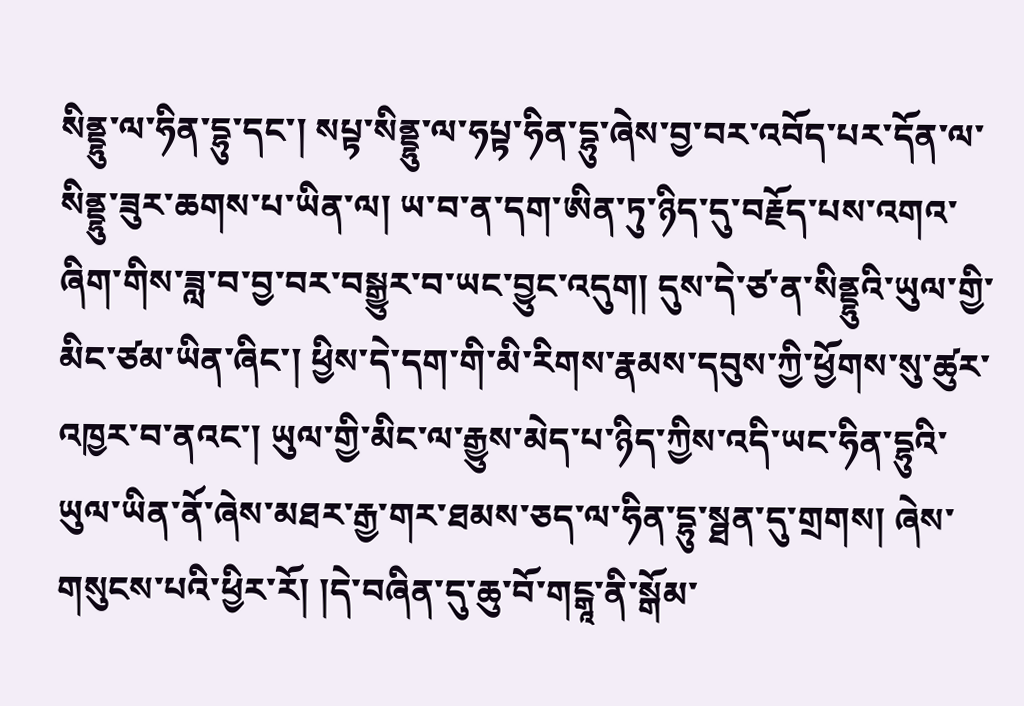སིནྡྷུ་ལ་ཧིན་དྷུ་དང་། སཔྟ་སིནྡྷུ་ལ་ཧཔྟ་ཧིན་དྷུ་ཞེས་བྱ་བར་འབོད་པར་དོན་ལ་སིནྡྷུ་ཟུར་ཆགས་པ་ཡིན་ལ། ཡ་བ་ན་དག་ཨིན་ཏུ་ཉིད་དུ་བརྗོད་པས་འགའ་ཞིག་གིས་ཟླ་བ་བྱ་བར་བསྒྱུར་བ་ཡང་བྱུང་འདུག། དུས་དེ་ཙ་ན་སིནྡྷུའི་ཡུལ་གྱི་མིང་ཙམ་ཡིན་ཞིང་། ཕྱིས་དེ་དག་གི་མི་རིགས་རྣམས་དབུས་ཀྱི་ཕྱོགས་སུ་ཚུར་འཁྱར་བ་ནའང་། ཡུལ་གྱི་མིང་ལ་རྒྱུས་མེད་པ་ཉིད་ཀྱིས་འདི་ཡང་ཧིན་དྷུའི་ཡུལ་ཡིན་ནོ་ཞེས་མཐར་རྒྱ་གར་ཐམས་ཅད་ལ་ཧིན་དྷུ་སྠན་དུ་གྲགས། ཞེས་གསུངས་པའི་ཕྱིར་རོ། །དེ་བཞིན་དུ་ཆུ་བོ་གངྒཱ་ནི་སྒོམ་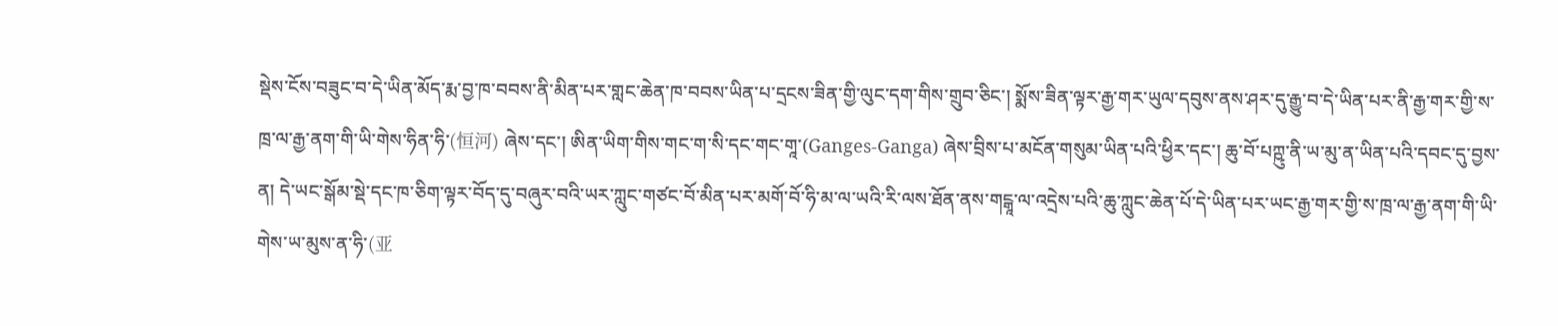སྡེས་ངོས་བཟུང་བ་དེ་ཡིན་མོད་རྨ་བྱ་ཁ་བབས་ནི་མིན་པར་གླང་ཆེན་ཁ་བབས་ཡིན་པ་དྲངས་ཟིན་གྱི་ལུང་དག་གིས་གྲུབ་ཅིང་། སྨོས་ཟིན་ལྟར་རྒྱ་གར་ཡུལ་དབུས་ནས་ཤར་དུ་རྒྱུ་བ་དེ་ཡིན་པར་ནི་རྒྱ་གར་གྱི་ས་ཁྲ་ལ་རྒྱ་ནག་གི་ཡི་གེས་ཧིན་ཧི་(恒河) ཞེས་དང་། ཨིན་ཡིག་གིས་གང་ག་སི་དང་གང་གཱ་(Ganges-Ganga) ཞེས་བྲིས་པ་མངོན་གསུམ་ཡིན་པའི་ཕྱིར་དང་། ཆུ་བོ་པཀྵུ་ནི་ཡ་མུ་ན་ཡིན་པའི་དབང་དུ་བྱས་ན། དེ་ཡང་སྒོམ་སྡེ་དང་ཁ་ཅིག་ལྟར་བོད་དུ་བཞུར་བའི་ཡར་ཀླུང་གཙང་བོ་མིན་པར་མགོ་བོ་ཧི་མ་ལ་ཡའི་རི་ལས་ཐོན་ནས་གངྒཱ་ལ་འདྲེས་པའི་ཆུ་ཀླུང་ཆེན་པོ་དེ་ཡིན་པར་ཡང་རྒྱ་གར་གྱི་ས་ཁྲ་ལ་རྒྱ་ནག་གི་ཡི་གེས་ཡ་མུས་ན་ཧི་(亚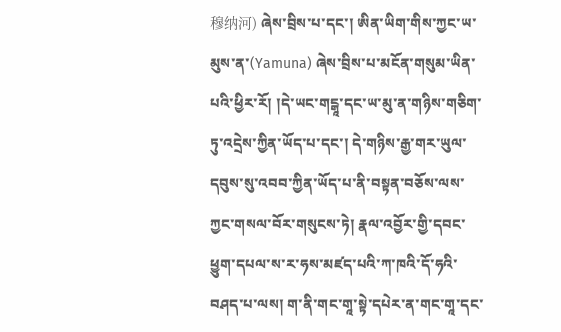穆纳河) ཞེས་བྲིས་པ་དང་། ཨིན་ཡིག་གིས་ཀྱང་ཡ་མུས་ན་(Yamuna) ཞེས་བྲིས་པ་མངོན་གསུམ་ཡིན་པའི་ཕྱིར་རོ། །དེ་ཡང་གངྒཱ་དང་ཡ་མུ་ན་གཉིས་གཅིག་ཏུ་འདྲེས་ཀྱིན་ཡོད་པ་དང་། དེ་གཉིས་རྒྱ་གར་ཡུལ་དབུས་སུ་འབབ་ཀྱིན་ཡོད་པ་ནི་བསྟན་བཅོས་ལས་ཀྱང་གསལ་བོར་གསུངས་ཏེ། རྣལ་འབྱོར་གྱི་དབང་ཕྱུག་དཔལ་ས་ར་ཧས་མཛད་པའི་ཀ་ཁའི་དོ་ཧའི་བཤད་པ་ལས། ག་ནི་གང་གཱ་སྟེ་དཔེར་ན་གང་གཱ་དང་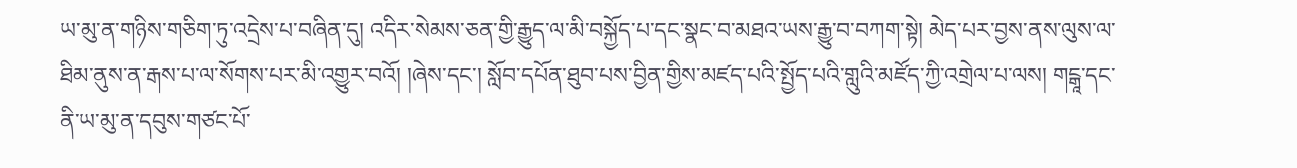ཡ་མུ་ན་གཉིས་གཅིག་ཏུ་འདྲེས་པ་བཞིན་དུ། འདིར་སེམས་ཅན་གྱི་རྒྱུད་ལ་མི་བསྐྱོད་པ་དང་སྣང་བ་མཐའ་ཡས་རྒྱུ་བ་བཀག་སྟེ། མེད་པར་བྱས་ནས་ལུས་ལ་ཐིམ་ནུས་ན་རྒས་པ་ལ་སོགས་པར་མི་འགྱུར་བའོ། །ཞེས་དང་། སློབ་དཔོན་ཐུབ་པས་བྱིན་གྱིས་མཛད་པའི་སྤྱོད་པའི་གླུའི་མཛོད་ཀྱི་འགྲེལ་པ་ལས། གངྒཱ་དང་ནི་ཡ་མུ་ན་དབུས་གཙང་པོ་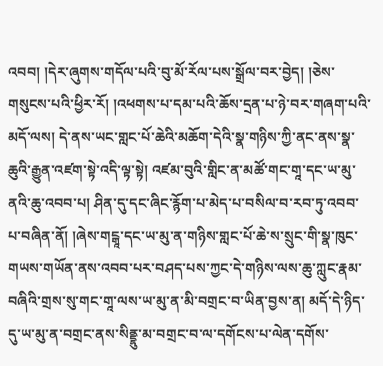འབབ། །དེར་ཞུགས་གདོལ་པའི་བུ་མོ་རོལ་པས་སྒྲོལ་བར་བྱེད། །ཅེས་གསུངས་པའི་ཕྱིར་རོ། །འཕགས་པ་དམ་པའི་ཆོས་དྲན་པ་ཉེ་བར་གཞག་པའི་མདོ་ལས། དེ་ནས་ཡང་གླང་པོ་ཆེའི་མཆོག་དེའི་སྣ་གཉིས་ཀྱི་ནང་ནས་སྣ་ཆུའི་རྒྱུན་འཛག་སྟེ་འདི་ལྟ་སྟེ། འཛམ་བུའི་གླིང་ན་མཚོ་གང་གཱ་དང་ཡ་མུ་ནའི་ཆུ་འབབ་པ། ཤིན་དུ་དང་ཞིང་རྙོག་པ་མེད་པ་བསིལ་བ་རབ་ཏུ་འབབ་པ་བཞིན་ནོ། །ཞེས་གངྒཱ་དང་ཡ་མུ་ན་གཉིས་གླང་པོ་ཆེ་ས་སྲུང་གི་སྣ་ཁུང་གཡས་གཡོན་ནས་འབབ་པར་བཤད་པས་ཀྱང་དེ་གཉིས་ལས་ཆུ་ཀླུང་རྣམ་བཞིའི་གྲས་སུ་གང་གཱ་ལས་ཡ་མུ་ན་མི་བགྲང་བ་ཡིན་བྱས་ན། མདོ་དེ་ཉིད་དུ་ཡ་མུ་ན་བགྲང་ནས་སིནྡྷུ་མ་བགྲང་བ་ལ་དགོངས་པ་ལེན་དགོས་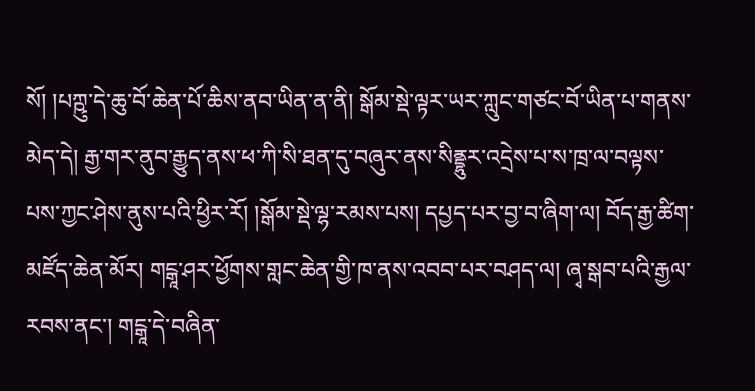སོ། །པཀྵུ་དེ་ཆུ་བོ་ཆེན་པོ་ཆིས་ནབ་ཡིན་ན་ནི། སྒོམ་སྡེ་ལྟར་ཡར་ཀླུང་གཙང་བོ་ཡིན་པ་གནས་མེད་དེ། རྒྱ་གར་ནུབ་རྒྱུད་ནས་ཕ་ཀི་སི་ཐན་དུ་བཞུར་ནས་སིནྡྷུར་འདྲེས་པ་ས་ཁྲ་ལ་བལྟས་པས་ཀྱང་ཤེས་ནུས་པའི་ཕྱིར་རོ། །སྒོམ་སྡེ་ལྷ་རམས་པས། དཔྱད་པར་བྱ་བ་ཞིག་ལ། བོད་རྒྱ་ཚིག་མཛོད་ཆེན་མོར། གངྒཱ་ཤར་ཕྱོགས་གླང་ཆེན་གྱི་ཁ་ནས་འབབ་པར་བཤད་ལ། ཞྭ་སྒབ་པའི་རྒྱལ་རབས་ནང་། གངྒཱ་དེ་བཞིན་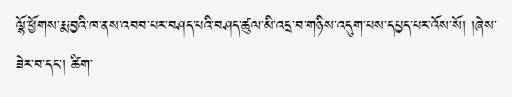ལྷོ་ཕྱོགས་རྨ་བྱའི་ཁ་ནས་འབབ་པར་བཤད་པའི་བཤད་ཚུལ་མི་འདྲ་བ་གཉིས་འདུག་པས་དཔྱད་པར་འོས་སོ། །ཞེས་ཟེར་བ་དང་། ཚིག་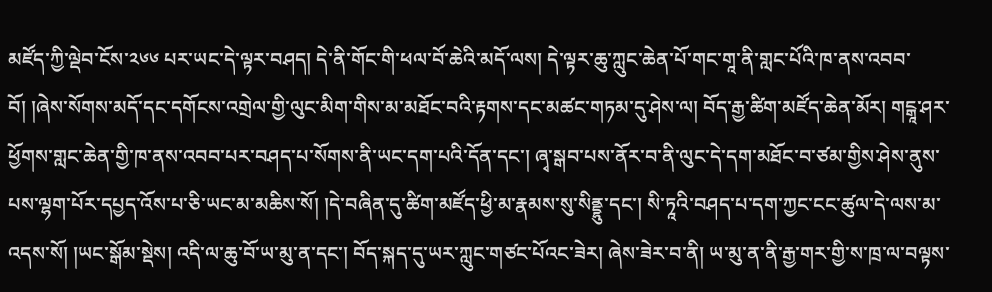མཛོད་ཀྱི་ལྡེབ་ངོས་༢༦༦ པར་ཡང་དེ་ལྟར་བཤད། དེ་ནི་གོང་གི་ཕལ་བོ་ཆེའི་མདོ་ལས། དེ་ལྟར་ཆུ་ཀླུང་ཆེན་པོ་གང་གཱ་ནི་གླང་པོའི་ཁ་ནས་འབབ་བོ། །ཞེས་སོགས་མདོ་དང་དགོངས་འགྲེལ་གྱི་ལུང་མིག་གིས་མ་མཐོང་བའི་རྟགས་དང་མཚང་གཏམ་དུ་ཤེས་ལ། བོད་རྒྱ་ཚིག་མཛོད་ཆེན་མོར། གངྒཱ་ཤར་ཕྱོགས་གླང་ཆེན་གྱི་ཁ་ནས་འབབ་པར་བཤད་པ་སོགས་ནི་ཡང་དག་པའི་དོན་དང་། ཞྭ་སྒབ་པས་ནོར་བ་ནི་ལུང་དེ་དག་མཐོང་བ་ཙམ་གྱིས་ཤེས་ནུས་པས་ལྷག་པོར་དཔྱད་འོས་པ་ཅི་ཡང་མ་མཆིས་སོ། །དེ་བཞིན་དུ་ཚིག་མཛོད་ཕྱི་མ་རྣམས་སུ་སིནྡྷུ་དང་། སི་ཏཱའི་བཤད་པ་དག་ཀྱང་ངང་ཚུལ་དེ་ལས་མ་འདས་སོ། །ཡང་སྒོམ་སྡེས། འདི་ལ་ཆུ་བོ་ཡ་མུ་ན་དང་། བོད་སྐད་དུ་ཡར་ཀླུང་གཙང་པོའང་ཟེར། ཞེས་ཟེར་བ་ནི། ཡ་མུ་ན་ནི་རྒྱ་གར་གྱི་ས་ཁྲ་ལ་བལྟས་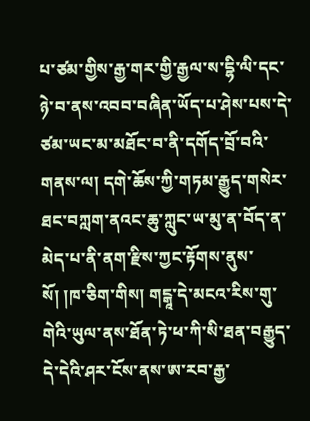པ་ཙམ་གྱིས་རྒྱ་གར་གྱི་རྒྱལ་ས་དྷི་ལི་དང་ཉེ་བ་ནས་འབབ་བཞིན་ཡོད་པ་ཤེས་པས་དེ་ཙམ་ཡང་མ་མཐོང་བ་ནི་དགོད་བྲོ་བའི་གནས་ལ། དགེ་ཆོས་ཀྱི་གཏམ་རྒྱུད་གསེར་ཐང་བཀླག་ནའང་ཆུ་ཀླུང་ཡ་མུ་ན་བོད་ན་མེད་པ་ནི་ནག་རྫིས་ཀྱང་རྟོགས་ནུས་སོ། །ཁ་ཅིག་གིས། གངྒཱ་དེ་མངའ་རིས་གུ་གེའི་ཡུལ་ནས་ཐོན་ཏེ་ཕ་ཀི་སི་ཐན་བརྒྱུད་དེ་དེའི་ཤར་ངོས་ནས་ཨ་རབ་རྒྱ་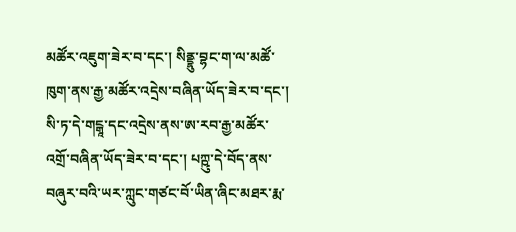མཚོར་འཇུག་ཟེར་བ་དང་། སིནྡྷུ་བྷང་ག་ལ་མཚོ་ཁུག་ནས་རྒྱ་མཚོར་འདྲེས་བཞིན་ཡོད་ཟེར་བ་དང་། སི་ཏ་དེ་གངྒཱ་དང་འདྲེས་ནས་ཨ་རབ་རྒྱ་མཚོར་འགྲོ་བཞིན་ཡོད་ཟེར་བ་དང་། པཀྵུ་དེ་བོད་ནས་བཞུར་བའི་ཡར་ཀླུང་གཙང་བོ་ཡིན་ཞིང་མཐར་རྨ་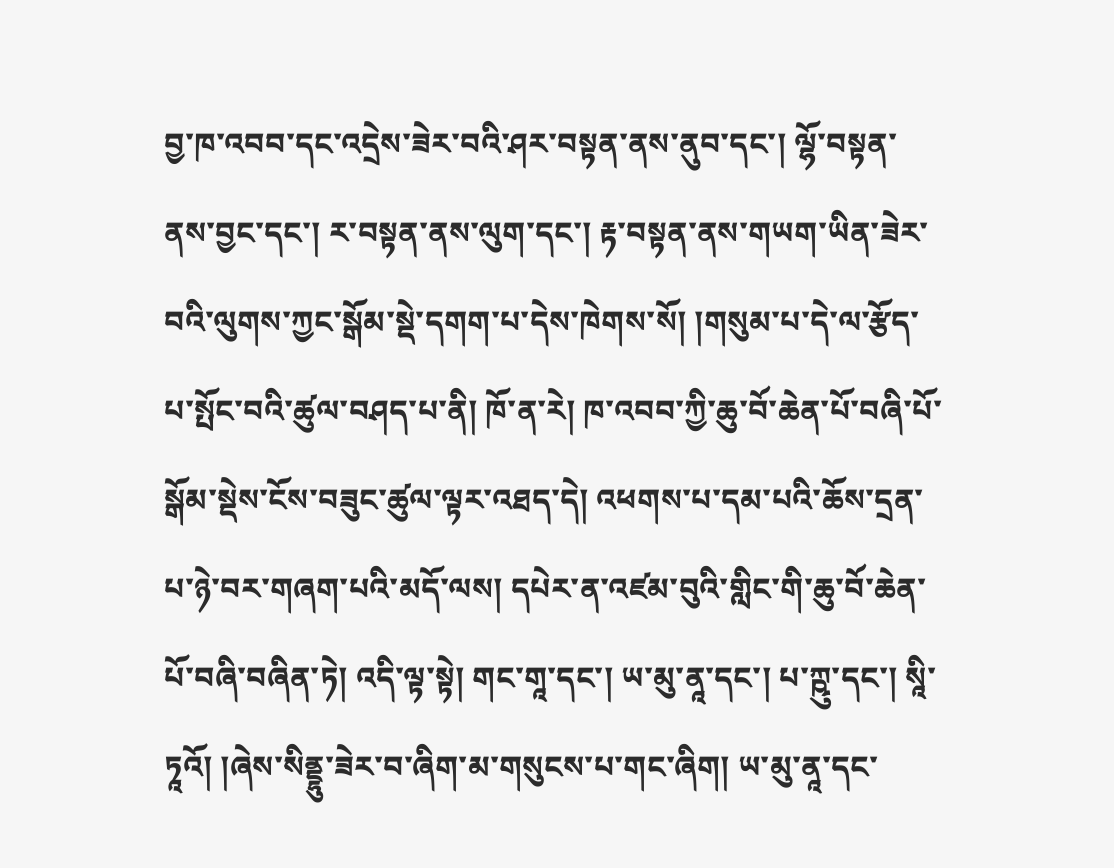བྱ་ཁ་འབབ་དང་འདྲེས་ཟེར་བའི་ཤར་བསྟན་ནས་ནུབ་དང་། ལྷོ་བསྟན་ནས་བྱང་དང་། ར་བསྟན་ནས་ལུག་དང་། རྟ་བསྟན་ནས་གཡག་ཡིན་ཟེར་བའི་ལུགས་ཀྱང་སྒོམ་སྡེ་དགག་པ་དེས་ཁེགས་སོ། །གསུམ་པ་དེ་ལ་རྩོད་པ་སྤོང་བའི་ཚུལ་བཤད་པ་ནི། ཁོ་ན་རེ། ཁ་འབབ་ཀྱི་ཆུ་བོ་ཆེན་པོ་བཞི་པོ་སྒོམ་སྡེས་ངོས་བཟུང་ཚུལ་ལྟར་འཐད་དེ། འཕགས་པ་དམ་པའི་ཆོས་དྲན་པ་ཉེ་བར་གཞག་པའི་མདོ་ལས། དཔེར་ན་འཛམ་བུའི་གླིང་གི་ཆུ་བོ་ཆེན་པོ་བཞི་བཞིན་ཏེ། འདི་ལྟ་སྟེ། གང་གཱ་དང་། ཡ་མུ་ནཱ་དང་། པ་ཀྵུ་དང་། སཱི་ཏཱའོ། །ཞེས་སིནྡྷུ་ཟེར་བ་ཞིག་མ་གསུངས་པ་གང་ཞིག། ཡ་མུ་ནཱ་དང་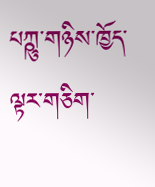པཀྵུ་གཉིས་ཁྱོད་ལྟར་གཅིག་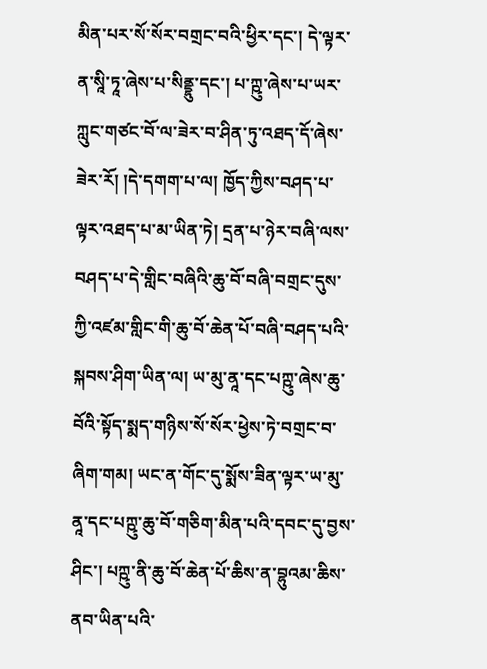མིན་པར་སོ་སོར་བགྲང་བའི་ཕྱིར་དང་། དེ་ལྟར་ན་སཱི་ཏཱ་ཞེས་པ་སིནྡྷུ་དང་། པ་ཀྵུ་ཞེས་པ་ཡར་ཀླུང་གཙང་བོ་ལ་ཟེར་བ་ཤིན་ཏུ་འཐད་དོ་ཞེས་ཟེར་རོ། །དེ་དགག་པ་ལ། ཁྱོད་ཀྱིས་བཤད་པ་ལྟར་འཐད་པ་མ་ཡིན་ཏེ། དྲན་པ་ཉེར་བཞི་ལས་བཤད་པ་དེ་གླིང་བཞིའི་ཆུ་བོ་བཞི་བགྲང་དུས་ཀྱི་འཛམ་གླིང་གི་ཆུ་བོ་ཆེན་པོ་བཞི་བཤད་པའི་སྐབས་ཤིག་ཡིན་ལ། ཡ་མུ་ནཱ་དང་པཀྵུ་ཞེས་ཆུ་བོའི་སྟོད་སྨད་གཉིས་སོ་སོར་ཕྱེས་ཏེ་བགྲང་བ་ཞིག་གམ། ཡང་ན་གོང་དུ་སྨོས་ཟིན་ལྟར་ཡ་མུ་ནཱ་དང་པཀྵུ་ཆུ་བོ་གཅིག་མིན་པའི་དབང་དུ་བྱས་ཤིང་། པཀྵུ་ནི་ཆུ་བོ་ཆེན་པོ་ཆིས་ན་བྷུའམ་ཆིས་ནབ་ཡིན་པའི་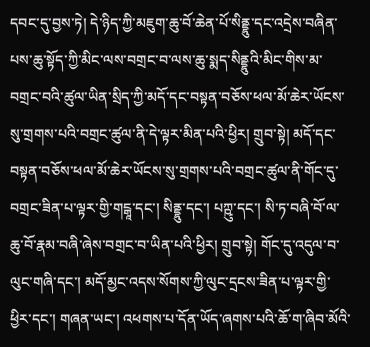དབང་དུ་བྱས་ཏེ། དེ་ཉིད་ཀྱི་མཇུག་ཆུ་བོ་ཆེན་པོ་སིནྡྷུ་དང་འདྲེས་བཞིན་པས་ཆུ་སྟོད་ཀྱི་མིང་ལས་བགྲང་བ་ལས་ཆུ་སྨད་སིནྡྷུའི་མིང་གིས་མ་བགྲང་བའི་ཚུལ་ཡིན་སྲིད་ཀྱི་མདོ་དང་བསྟན་བཅོས་ཕལ་མོ་ཆེར་ཡོངས་སུ་གྲགས་པའི་བགྲང་ཚུལ་ནི་དེ་ལྟར་མིན་པའི་ཕྱིར། གྲུབ་སྟེ། མདོ་དང་བསྟན་བཅོས་ཕལ་མོ་ཆེར་ཡོངས་སུ་གྲགས་པའི་བགྲང་ཚུལ་ནི་གོང་དུ་བགྲང་ཟིན་པ་ལྟར་གྱི་གངྒཱ་དང་། སིནྡྷུ་དང་། པཀྵུ་དང་། སི་ཏ་བཞི་བོ་ལ་ཆུ་བོ་རྣམ་བཞི་ཞེས་བགྲང་བ་ཡིན་པའི་ཕྱིར། གྲུབ་སྟེ། གོང་དུ་འདུལ་བ་ལུང་གཞི་དང་། མདོ་མྱང་འདས་སོགས་ཀྱི་ལུང་དྲངས་ཟིན་པ་ལྟར་གྱི་ཕྱིར་དང་། གཞན་ཡང་། འཕགས་པ་དོན་ཡོད་ཞགས་པའི་ཆོ་ག་ཞིབ་མོའི་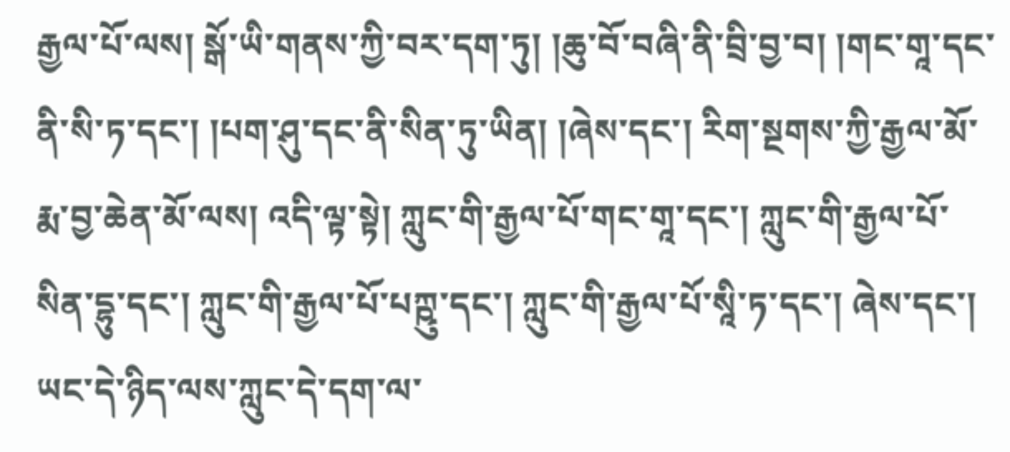རྒྱལ་པོ་ལས། སྒོ་ཡི་གནས་ཀྱི་བར་དག་ཏུ། །ཆུ་བོ་བཞི་ནི་བྲི་བྱ་བ། །གང་གཱ་དང་ནི་སི་ཏ་དང་། །པག་ཤུ་དང་ནི་སིན་ཏུ་ཡིན། །ཞེས་དང་། རིག་སྔགས་ཀྱི་རྒྱལ་མོ་རྨ་བྱ་ཆེན་མོ་ལས། འདི་ལྟ་སྟེ། ཀླུང་གི་རྒྱལ་པོ་གང་གཱ་དང་། ཀླུང་གི་རྒྱལ་པོ་སིན་དྷུ་དང་། ཀླུང་གི་རྒྱལ་པོ་པཀྵུ་དང་། ཀླུང་གི་རྒྱལ་པོ་སཱི་ཏ་དང་། ཞེས་དང་། ཡང་དེ་ཉིད་ལས་ཀླུང་དེ་དག་ལ་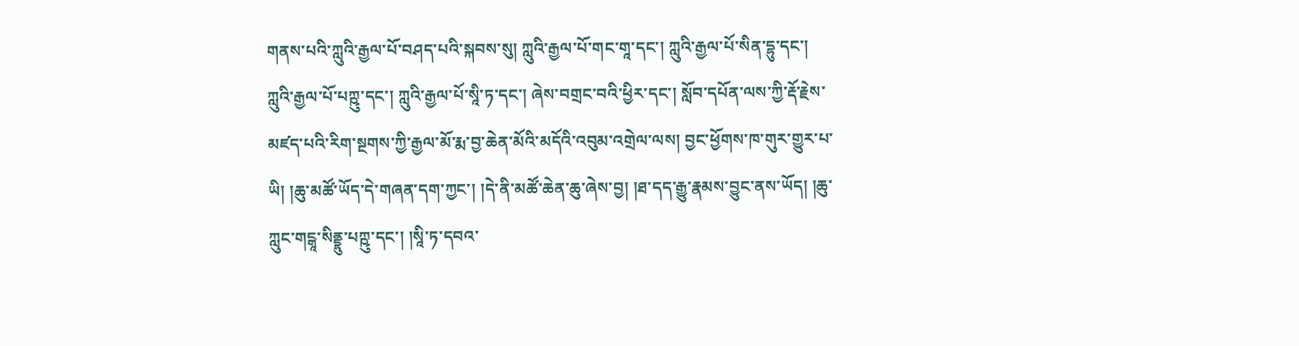གནས་པའི་ཀླུའི་རྒྱལ་པོ་བཤད་པའི་སྐབས་སུ། ཀླུའི་རྒྱལ་པོ་གང་གཱ་དང་། ཀླུའི་རྒྱལ་པོ་སིན་དྷུ་དང་། ཀླུའི་རྒྱལ་པོ་པཀྵུ་དང་། ཀླུའི་རྒྱལ་པོ་སཱི་ཏ་དང་། ཞེས་བགྲང་བའི་ཕྱིར་དང་། སློབ་དཔོན་ལས་ཀྱི་རྡོ་རྗེས་མཛད་པའི་རིག་སྔགས་ཀྱི་རྒྱལ་མོ་རྨ་བྱ་ཆེན་མོའི་མདོའི་འབུམ་འགྲེལ་ལས། བྱང་ཕྱོགས་ཁ་གུར་གྱུར་པ་ཡི། །ཆུ་མཚོ་ཡོད་དེ་གཞན་དག་ཀྱང་། །དེ་ནི་མཚོ་ཆེན་ཆུ་ཞེས་བྱ། །ཐ་དད་རྒྱུ་རྣམས་བྱུང་ནས་ཡོད། །ཆུ་ཀླུང་གངྒཱ་སིནྡྷུ་པཀྵུ་དང་། །སཱི་ཏ་དབའ་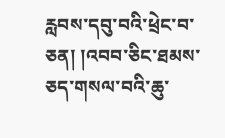རླབས་དབུ་བའི་ཕྲེང་བ་ཅན། །འབབ་ཅིང་ཐམས་ཅད་གསལ་བའི་ཆུ་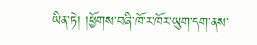ཡིན་ཏེ། །ཕྱོགས་བཞི་ཁོ་ར་ཁོར་ཡུག་དག་ནས་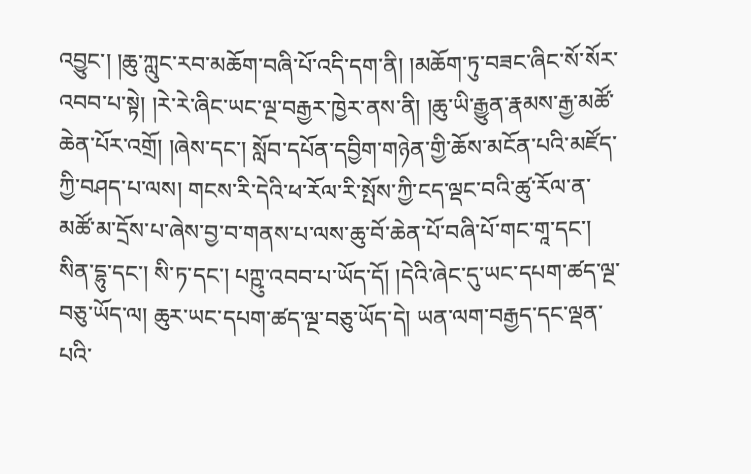འབྱུང་། །ཆུ་ཀླུང་རབ་མཆོག་བཞི་པོ་འདི་དག་ནི། །མཆོག་ཏུ་བཟང་ཞིང་སོ་སོར་འབབ་པ་སྟེ། །རེ་རེ་ཞིང་ཡང་ལྔ་བརྒྱར་ཁྱེར་ནས་ནི། །ཆུ་ཡི་རྒྱུན་རྣམས་རྒྱ་མཚོ་ཆེན་པོར་འགྲོ། །ཞེས་དང་། སློབ་དཔོན་དབྱིག་གཉེན་གྱི་ཆོས་མངོན་པའི་མཛོད་ཀྱི་བཤད་པ་ལས། གངས་རི་དེའི་ཕ་རོལ་རི་སྤོས་ཀྱི་ངད་ལྡང་བའི་ཚུ་རོལ་ན་མཚོ་མ་དྲོས་པ་ཞེས་བྱ་བ་གནས་པ་ལས་ཆུ་བོ་ཆེན་པོ་བཞི་པོ་གང་གཱ་དང་། སིན་དྷུ་དང་། སི་ཏ་དང་། པཀྵུ་འབབ་པ་ཡོད་དོ། །དེའི་ཞེང་དུ་ཡང་དཔག་ཚད་ལྔ་བཅུ་ཡོད་ལ། ཆུར་ཡང་དཔག་ཚད་ལྔ་བཅུ་ཡོད་དེ། ཡན་ལག་བརྒྱད་དང་ལྡན་པའི་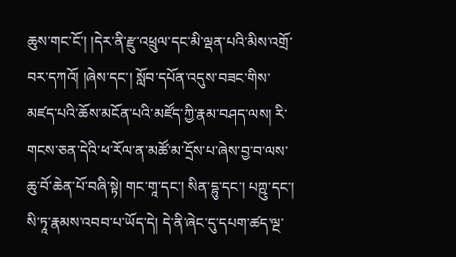ཆུས་གང་ངོ་། །དེར་ནི་རྫུ་འཕྲུལ་དང་མི་ལྡན་པའི་མིས་འགྲོ་བར་དཀའོ། །ཞེས་དང་། སློབ་དཔོན་འདུས་བཟང་གིས་མཛད་པའི་ཆོས་མངོན་པའི་མཛོད་ཀྱི་རྣམ་བཤད་ལས། རི་གངས་ཅན་དེའི་ཕ་རོལ་ན་མཚོ་མ་དྲོས་པ་ཞེས་བྱ་བ་ལས་ཆུ་བོ་ཆེན་པོ་བཞི་སྟེ། གང་གཱ་དང་། སིན་དྷུ་དང་། པཀྵུ་དང་། སི་ཏཱ་རྣམས་འབབ་པ་ཡོད་དེ། དེ་ནི་ཞེང་དུ་དཔག་ཚད་ལྔ་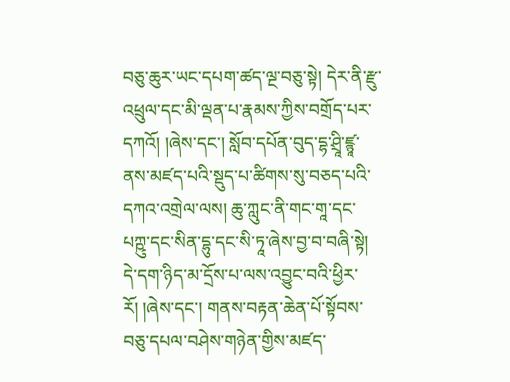བཅུ་ཆུར་ཡང་དཔག་ཚད་ལྔ་བཅུ་སྟེ། དེར་ནི་རྫུ་འཕྲུལ་དང་མི་ལྡན་པ་རྣམས་ཀྱིས་བགྲོད་པར་དཀའོ། །ཞེས་དང་། སློབ་དཔོན་བུད་དྷ་ཤྲཱི་ཛྙཱ་ནས་མཛད་པའི་སྡུད་པ་ཚིགས་སུ་བཅད་པའི་དཀའ་འགྲེལ་ལས། ཆུ་ཀླུང་ནི་གང་གཱ་དང་པཀྵུ་དང་སིན་དྷུ་དང་སི་ཏཱ་ཞེས་བྱ་བ་བཞི་སྟེ། དེ་དག་ཉིད་མ་དྲོས་པ་ལས་འབྱུང་བའི་ཕྱིར་རོ། །ཞེས་དང་། གནས་བརྟན་ཆེན་པོ་སྟོབས་བཅུ་དཔལ་བཤེས་གཉེན་གྱིས་མཛད་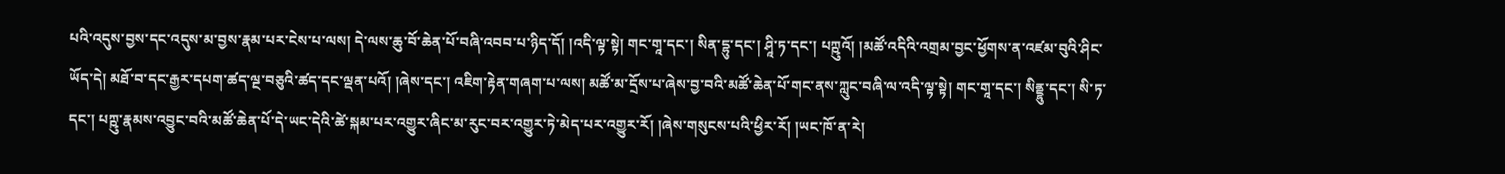པའི་འདུས་བྱས་དང་འདུས་མ་བྱས་རྣམ་པར་ངེས་པ་ལས། དེ་ལས་ཆུ་བོ་ཆེན་པོ་བཞི་འབབ་པ་ཉིད་དོ། །འདི་ལྟ་སྟེ། གང་གཱ་དང་། སིན་དྷུ་དང་། ཤཱི་ཏ་དང་། པཀྵུའོ། །མཚོ་འདིའི་འགྲམ་བྱང་ཕྱོགས་ན་འཛམ་བུའི་ཤིང་ཡོད་དེ། མཐོ་བ་དང་རྒྱར་དཔག་ཚད་ལྔ་བཅུའི་ཚད་དང་ལྡན་པའོ། །ཞེས་དང་། འཇིག་རྟེན་གཞག་པ་ལས། མཚོ་མ་དྲོས་པ་ཞེས་བྱ་བའི་མཚོ་ཆེན་པོ་གང་ནས་ཀླུང་བཞི་ལ་འདི་ལྟ་སྟེ། གང་གཱ་དང་། སིནྡྷུ་དང་། སི་ཏ་དང་། པཀྵུ་རྣམས་འབྱུང་བའི་མཚོ་ཆེན་པོ་དེ་ཡང་དེའི་ཚེ་སྐམ་པར་འགྱུར་ཞིང་མ་རུང་བར་འགྱུར་ཏེ་མེད་པར་འགྱུར་རོ། །ཞེས་གསུངས་པའི་ཕྱིར་རོ། །ཡང་ཁོ་ན་རེ།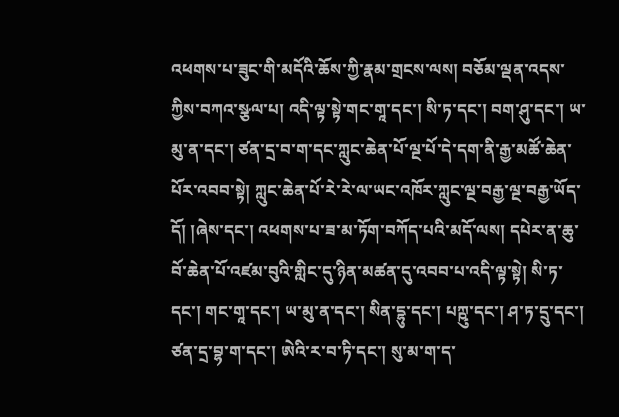འཕགས་པ་ཟུང་གི་མདོའི་ཆོས་ཀྱི་རྣམ་གྲངས་ལས། བཅོམ་ལྡན་འདས་ཀྱིས་བཀའ་སྩལ་པ། འདི་ལྟ་སྟེ་གང་གཱ་དང་། སི་ཏ་དང་། བག་ཤུ་དང་། ཡ་མུ་ན་དང་། ཙན་དྲ་བ་ག་དང་ཀླུང་ཆེན་པོ་ལྔ་པོ་དེ་དག་ནི་རྒྱ་མཚོ་ཆེན་པོར་འབབ་སྟེ། ཀླུང་ཆེན་པོ་རེ་རེ་ལ་ཡང་འཁོར་ཀླུང་ལྔ་བརྒྱ་ལྔ་བརྒྱ་ཡོད་དོ། །ཞེས་དང་། འཕགས་པ་ཟ་མ་ཏོག་བཀོད་པའི་མདོ་ལས། དཔེར་ན་ཆུ་བོ་ཆེན་པོ་འཛམ་བུའི་གླིང་དུ་ཉིན་མཚན་དུ་འབབ་པ་འདི་ལྟ་སྟེ། སི་ཏ་དང་། གང་གཱ་དང་། ཡ་མུ་ན་དང་། སིན་དྷུ་དང་། པཀྵུ་དང་། ཤ་ཏ་དྲུ་དང་། ཙན་དྲ་བྷ་ག་དང་། ཨེའི་ར་བ་ཏི་དང་། སུ་མ་ག་ད་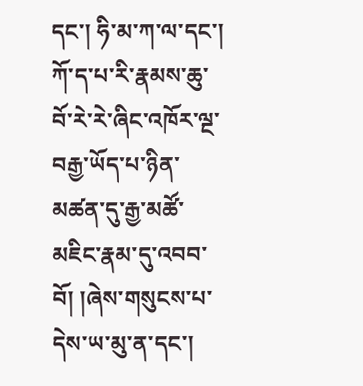དང་། ཧི་མ་ཀ་ལ་དང་། ཀོ་ད་པ་རི་རྣམས་ཆུ་བོ་རེ་རེ་ཞིང་འཁོར་ལྔ་བརྒྱ་ཡོད་པ་ཉིན་མཚན་དུ་རྒྱ་མཚོ་མཇིང་རྣམ་དུ་འབབ་བོ། །ཞེས་གསུངས་པ་དེས་ཡ་མུ་ན་དང་།